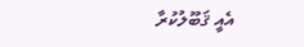އެއީ ޤަބޫލުކުރާ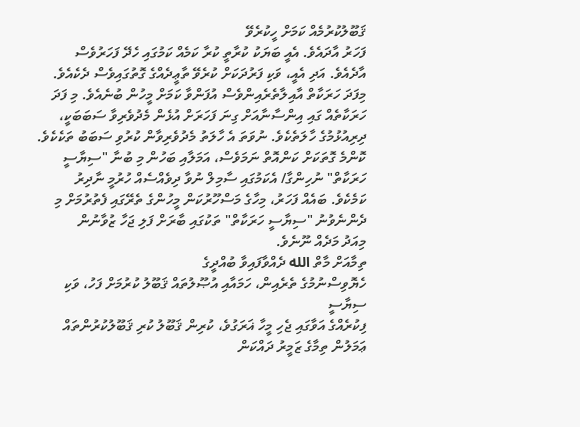ޤަބޫލުކުރުމެއް ކަމަށް ހީކުރެވޭ
ފަހަރު އާދައެވެ. އެއީ ބަޔަކު ކުރާތީ ކުރާ ކަމެއް ކަމުގައި ހެދޭ ފަހަރުވެސް
އާދެއެވެ. އަދި އެއީ، ވަކި ފަރުދަކަށް ކުރެވޭ ތާޢީދެއްގެ ގޮތުގައިވެސް ދެކެއެވެ.
މިފަދަ ހަރަކާތް އާއިލާތެރެއިންވެސް އުފަންވާ ކަމަށް މީހުން ބުނެއެވެ. މި ފަދަ
ހަރަކާތެއް ގައި އިންސާނާއަށް ގިނަ ފަހަރަށް އުޅެން މެދުވެރިވާ ސަބަބަކީ،
ދިރިއުޅުމުގެ ހާލަތެކެވެ. ނުވަތަ އެ ހާލަތު މެދުވެރިވާން ކުރުވި ސަބަބު ތަކެކެވެ.
ކޮންމެ ގޮތަކަށް ކަންއޮތް ނަމަވެސް، އަމަލާއި ބަހުން މި ބުނާ "ސިޔާސީ
ހަރަކާތް" ނުހިންގާ/ އެކަމުގައި ސާމިލް ނުވާ ދިވެއްސެއް ހުރުމީ ނާދިރު
ކަމެކެވެ. ބައެއް ފަހަރު، މިހާގެ މަސްހޫރުކަން މީހުންގެ ތެރޭގައި ފެތުރުމަށް މި
ދެންނެވުނު "ސިޔާސީ ހަރަކާތް" ތަކުގައި ބާރަށް ފަލި ޖަހާ ޒުވާނުން
މިއަދު މަދެއް ނޫނެވެ.
ތިމާއަށް މާތް الله ދެއްވާފައިވާ ބުއްދީގެ
ހެޔޮވިސްނުމުގެ ތެރެއިން، ހަމައާއި އުޞޫލުތައް ޤަބޫލު ކުރުމަށް ފަހު، ވަކި ސިޔާސީ
ފިކުރެއްގެ އަވާގައި ޖެހި މީހާ ޣަރަގުވެ، ކުރިން ޤަބޫލު ކުރި ޤަބޫލުކުރުންތައް
ޢަމަލުން ތިމާގެ ޒަމީރު ދައްކަން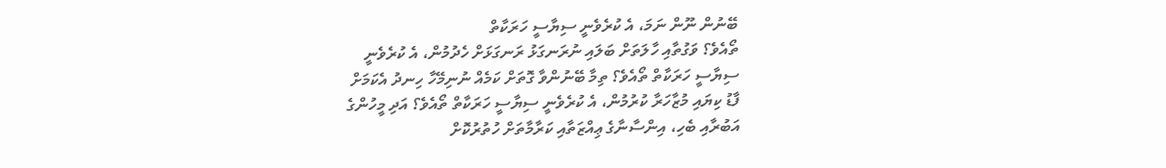ބޭނުން ނޫން ނަމަ، އެ ކުރެވެނީ ސިޔާސީ ހަރަކާތް
ތޯއެވެ؟ ވަގުތާއި ހާލަތަށް ބަލައި ނުރަނގަޅު ރަނގަޅަށް ހެދުމުން، އެ ކުރެވެނީ
ސިޔާސީ ހަރަކާތް ތޯއެވެ؟ ތިމާ ބޭނުންވާ ގޮތަށް ކަމެއް ނުނިމޭހާ ހިނދު އެކަމަށް
ފާޑު ކިޔައި މުޒާހަރާ ކުރުމުން، އެ ކުރެވެނީ ސިޔާސީ ހަރަކާތް ތޯއެވެ؟ އަދި މީހުންގެ
އަބުރާއި ބެހި، އިންސާނާގެ ޢިއްޒަތާއި ކަރާމާތަށް ހުތުރުކޮށް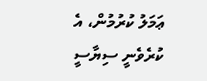ޢަމަލު ކުރުމުން، އެ
ކުރެވެނީ ސިޔާސީ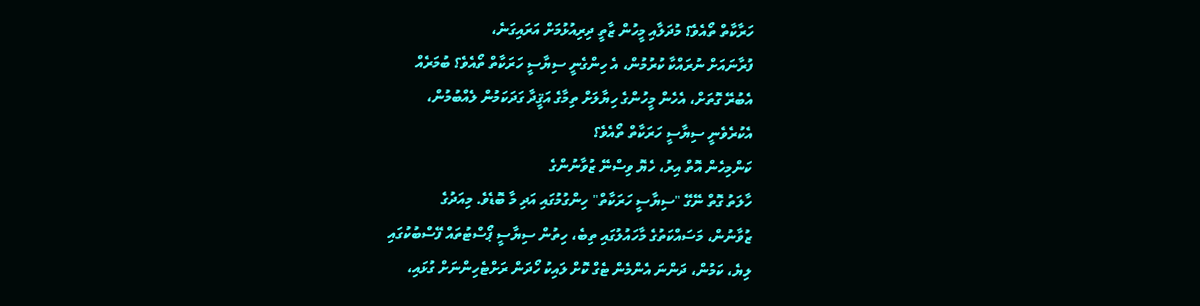ހަރާކާތް ތޯއެވެ؟ މުދަލާއި މީހުން ޒާތީ ދިރިއުޅުމަށް އަރައިގަނެ،
ފުރާނައަށް ނުރައްކާ ކުރުމުން، އެ ހިންގެނީ ސިޔާސީ ހަރަކާތް ތޯއެވެ؟ ބުމަރެއް
އެބުރޭ ގޮތަށް، އެހެން މީހުންގެ ހިޔާލަށް ތިމާގެ އަޤީދާ ގަދަކަމުން ލެއްބުމުން،
އެކުރެވެނީ ސިޔާސީ ހަރަކާތް ތޯއެވެ؟
ކަންމިހެން އޮތް އިރު، ހެޔޮ ވިސްނޭ ޒުވާނުންގެ
ހާލަތު ގޮތް ނޭގޭ "ސިޔާސީ ހަރަކާތް" ހިންގުމުގައި އަދި މާ ބޮޑެވެ. މިއަދުގެ
ޒުވާނުން، މަސައްކަތުގެ މާހައުލުގައި ތިބެ، ހިތުން ސިޔާސީ ޕޯސްޓުތައް ފޭސްބުކުގައި
ލިޔެ، ކަމުން، ދަންނަ އެންމެން ޓެގް ކޮށް ލައިކު ހޯދަން ރަށްޓެހިންނަށް ގުޅައި،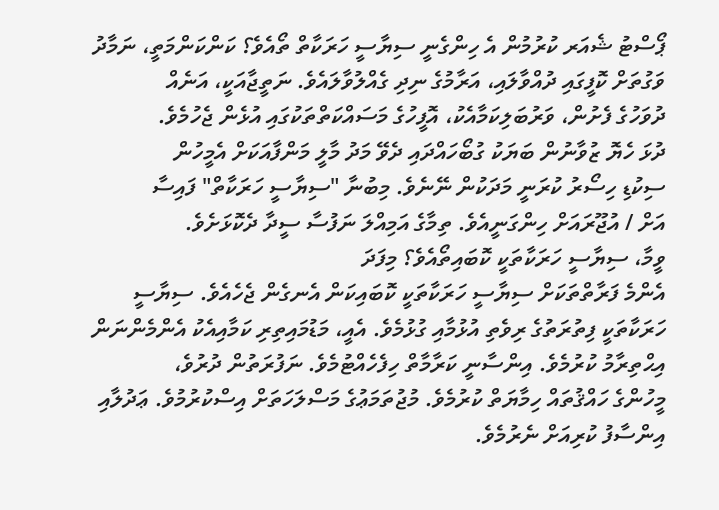ޕޯސްޓު ޝެއަރ ކުރުމުން އެ ހިންގެނީ ސިޔާސީ ހަރަކާތް ތޯއެވެ؟ ކަންކަންމަތީ، ނަމާދު
ވަގުތަށް ކޮފީގައި ދުއްވާލައި، އަރާމުގެ ނިދި ގެއްލުވާލައެވެ. ނަތީޖާއަކީ، އަނެއް
ދުވަހުގެ ފެށުން، ވަރުބަލިކަމާއެކު، އޮފީހުގެ މަސައްކަތްތަކުގައި އުޅެން ޖެހުމެވެ.
ދުޅަ ހެޔޮ ޒުވާނުން ބަޔަކު ގުބޯހައްދައި ދެވޭ މަދު މާލީ މަންފާއަކަށް އެމީހުން
ސިކުޑި ހިސޯރު ކުރަނީ މަދަކުން ނޭނެވެ. މިބުނާ "ސިޔާސީ ހަރަކާތް" ފައިސާ
އަށް / އުޖޫރައަށް ހިންގަނީއެވެ. ތިމާގެ އަމިއްލަ ނަފުސާ ސީދާ ދެކޮޅަށެވެ.
ވީމާ، ސިޔާސީ ހަރަކާތަކީ ކޮބައިތޯއެވެ؟ މިފަދަ
އެންމެ ފަރާތްތަކަށް ސިޔާސީ ހަރަކާތަކީ ކޮބައިކަން އެނގެން ޖެހެއެވެ. ސިޔާސީ
ހަރަކާތަކީ ފިތުރަތުގެ ރިވެތި އުޅުމާއި ގުޅުމެވެ. އެއީ، މަޑުމައިތިރި ކަމާއިއެކު އެންމެންނަން
އިޙްތިރާމު ކުރުމެވެ. އިންސާނީ ކަރާމާތް ހިފެހެއްޓުމެވެ. ނަފުރަތުން ދުރުވެ،
މީހުންގެ ހައްޤުތައް ހިމާޔަތް ކުރުމެވެ. މުޖުތަމަޢުގެ މަސްލަހަތަށް އިސްކުރުމުވެ. ޢަދުލާއި
އިންސާފު ކުރިއަށް ނެރުމެވެ.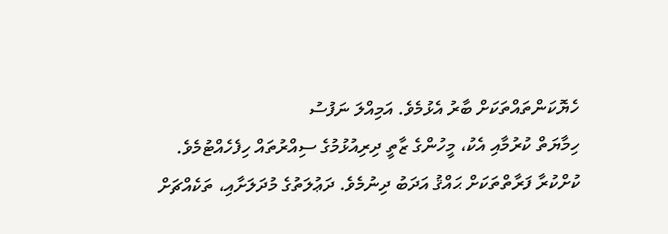ހެޔޮކަންތައްތަކަށް ބާރު އެޅުމެވެ. އަމިއްލަ ނަފުސު
ހިމާޔަތް ކުރުމާއި އެކު، މީހުންގެ ޒާތީ ދިރިއުޅުމުގެ ސިއްރުތައް ހިފެހެއްޓުމެވެ.
ކުށްކުރާ ފަރާތްތަކަށް ޙައްޤު އަދަބު ދިނުމެވެ. ދަޢުލަތުގެ މުދަލަށާއި، ތަކެއްޗަށް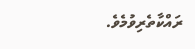ރައްކާތެރިވުމެވެ.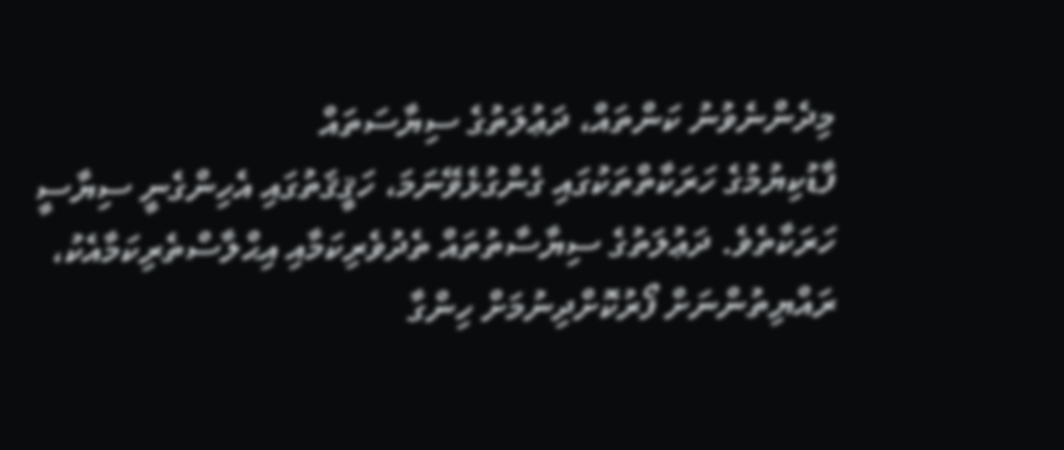މިދެންނެވުނު ކަންތައް، ދަޢުލަތުގެ ސިޔާސަތައް
ފާޑުކިޔުމުގެ ހަރަކާތްތަކުގައި ގެންގުޅެވޭނަމަ، ހަޤީޤަތުގައި އެހިންގެނީ ސިޔާސީ
ހަރަކާތެވެ. ދަޢުލަތުގެ ސިޔާސާތުތައް ތެދުވެރިކަމާއި އިޙްލާސްތެރިކަމާއެކު،
ރައްޔިތުންނަށް ފޯރުކޮށްދިނުމަށް ހިންގާ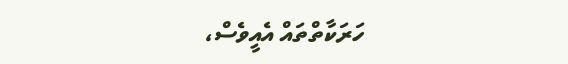ހަރަކާތްތައް އެއީވެސް،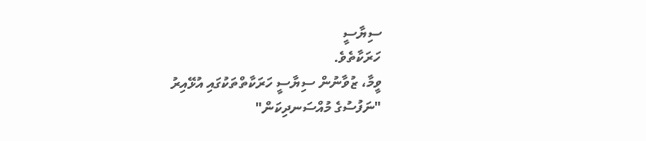ސިޔާސީ
ހަރަކާތެވެ.
ވީމާ، ޒުވާނުން ސިޔާސީ ހަރަކާތްތަކުގައި އުޅޭއިރު
"ނަފުސުގެ މުއްސަނދިކަން"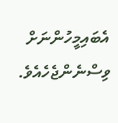އެބައިމީހުންނަށް ވިސްނެންޖެހެއެވެ.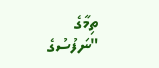ތިމާގެ
"ނަފުސުގެ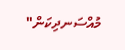މުއްސަނދިކަން"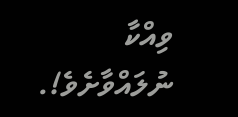ވިއްކާ ނުލައްވާށެވެ!.